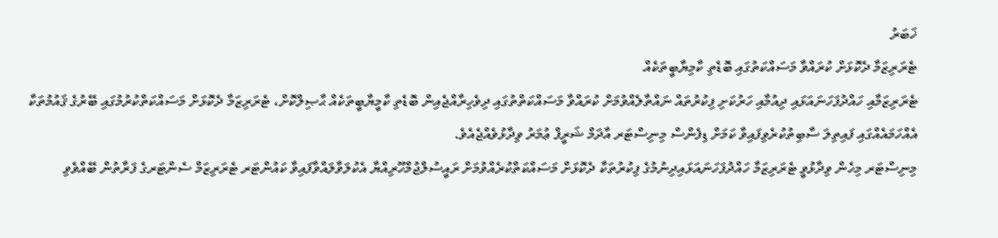ޚަބަރު
ޓެރަރިޒަމާ ދެކޮޅަށް ކުރައްވާ މަސައްކަތުގައި ބޮޑެތި ކާމިޔާބީތަކެއް
ޓެރަރިޒަމާއި ހައްދުފަހަނައަޅައި ދިއުމާއި ހަރުކަށި ފިކުރުތައް ނައްތާލެއްވުމަށް ކުރައްވާ މަސައްކަތްތުގައި ދިވެހިރާއްޖެއިން ބޮޑެތި ކާމީޔާބީތަކެއް ޙާޞިލްކޮށް، ޓެރަރިޒަމާ ދެކޮޅަށް މަސައްކަތްކުރުމުގައި ބޭރުގެ ޤައުމުތަކާ އެއްހަމައެއްގައި ފައިތިލަ ސާބިތުކުރެވިފައިވާ ކަމަށް ޑިފެންސް މިނިސްޓަރ އާދަމް ޝަރީފް ޢުމަރު ވިދާޅުވެއްޖެއެވެ.
މިނިސްޓަރ މިހެން ވިދާޅުވީ ޓެރަރިޒަމާ ހައްދުފަހަނައަޅައިދިނުމުގެ ފިކުރުތަކާ ދެކޮޅަށް މަސައްކަތްކުރެއްވުމަށް ރައީސުލްޖުމްހޫރިއްޔާ އެކުލަވާލައްވާފައިވާ ކައުންޓަރ ޓެރަރިޒަމް ސެންޓަރގެ ފަރާތުން ބޭއްވެވި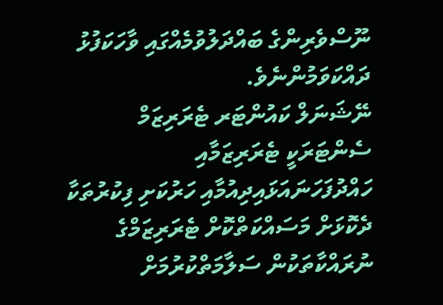ނޫސްވެރިންގެ ބައްދަލުވުމެއްގައި ވާހަކަފުޅު ދައްކަވަމުންނެވެ.
ނޭޝަނަލް ކައުންޓަރ ޓެރަރިޒަމް ސެންޓަރަކީ ޓެރަރިޒަމާއި ހައްދުފަހަނައަޅައިދިއުމާއި ހަރުކަށި ފިކުރުތަކާ ދެކޮޅަށް މަސައްކަތްކޮށް ޓެރަރިޒަމްގެ ނުރައްކާތަކުން ސަލާމަތްކުރުމަށް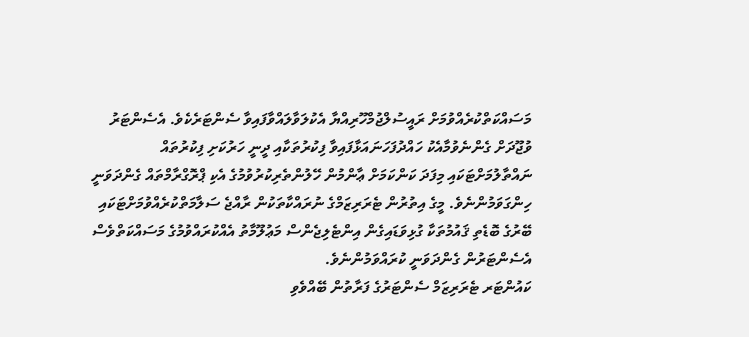މަސައްކަތްކުރެއްވުމަށް ރައީސުލްޖުމްހޫރިއްޔާ އެކުލަވާލައްވާފައިވާ ސެންޓަރެކެވެ. އެސެންޓަރު ވުޖޫދަށް ގެންނެވުމާއެކު ހައްދުފަހަނައަޅާފައިވާ ފިކުރުތަކާއި ދީނީ ހަރުކަށި ފިކުރުތައް ނައްތާލުމަށްޓަކައި މިފަދަ ކަންކަމަށް ޢާންމުން ހޭލުންތެރިކުރުވުމުގެ އެކި ޕްރޮގްރާމްތައް ގެންދަވަނީ ހިންގަވަމުންނެވެ. މީގެ އިތުރުން ޓެރަރިޒަމްގެ ނުރައްކާތަކުން ރާއްޖެ ސަލާމަތްކުރެއްވުމަށްޓަކައި ބޭރުގެ ބޮޑެތި ޤައުމުތަކާ ގުޅިވަޑައިގެން އިންޓެލިޖެންސް މަޢުލޫމާތު އެއްކުރައްވުމުގެ މަސައްކަތްވެސް އެސެންޓަރުން ގެންދަވަނީ ކުރައްވަމުންނެވެ.
ކައުންޓަރ ޓެރަރިޒަމް ސެންޓަރުގެ ފަރާތުން ބޭއްވެވި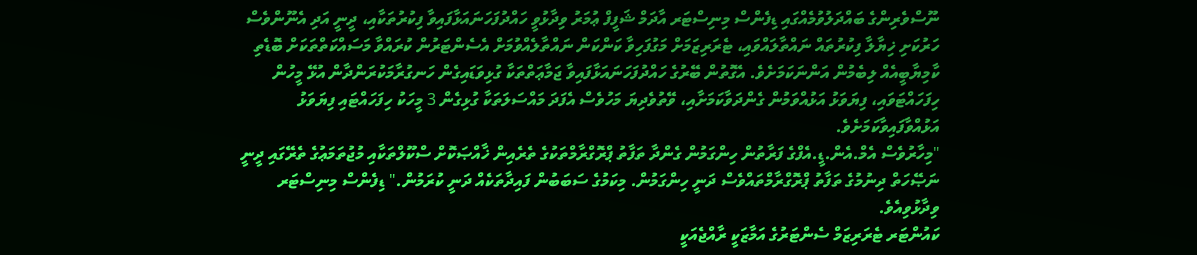ނޫސްވެރިންގެ ބައްދަލުވުމެއްގައި ޑިފެންސް މިނިސްޓަރ އާދަމް ޝަފީފް ޢުމަރު ވިދާޅުވީ ހައްދުފަހަނައަޅާފައިވާ ފިކުރުތަކާއި، ދީނީ އަދި އެނޫންވެސް ހަރުކަށި ޚިޔާލާ ފިކުރުތައް ނައްތާލައްވައި، ޓެރަރިޒަމަށް މަގުފަހިވާ ކަންކަން ނައްތާލެއްވުމަށް އެސެންޓަރުން ކުރައްވާ މަސައްކަތްތަކަށް ބޮޑެތި ކާމިޔާބީއެއް ލިބެމުން އަންނަކަމަށެވެ. އެގޮތުން ބޭރުގެ ހައްދުފަހަނައަޅާފައިވާ ޖަމާޢަތްތަކާ ގުޅިވަޑައިގެން ހަނގުރާމަކުރަންދާން އުޅޭ މީހުން ހިފަހައްޓަވައި، ފިޔަވަޅު އަޅުއްވަމުން ގެންދަވާކަމަށާއި، ވޭތުވެދިޔަ މަހުވެސް އެފަދަ މައްސަލަތަކާ ގުޅިގެން 3 މީހަކު ހިފަހައްޓައި ފިޔަވަޅު އަޅުއްވާފައިވާކަމަށެވެ.
"މިހާރުވެސް އެމް.އެން.ޑީ.އެފްގެ ފަރާތުން ހިންގަމުން ގެންދާ ތަފާތު ޕްރޮގްރާމްތަކުގެ ތެރެއިން ޚާއްޞަކޮށް ސްކޫލްތަކާއި މުޖުތަމަޢުގެ ތެރޭގައި ދީނީ ނަޞޭހަތް ދިނުމުގެ ތަފާތު ޕްރޮގްރާމްތައްވެސް ދަނީ ހިންގަމުން. މިކަމުގެ ސަބަބުން ފައިދާތަކެއް ދަނީ ކުރަމުން." ޑިފެންސް މިނިސްޓަރ ވިދާޅުވިއެވެ.
ކައުންޓަރ ޓެރަރިޒަމް ސެންޓަރުގެ އަމާޒަކީ ރާއްޖެއަކީ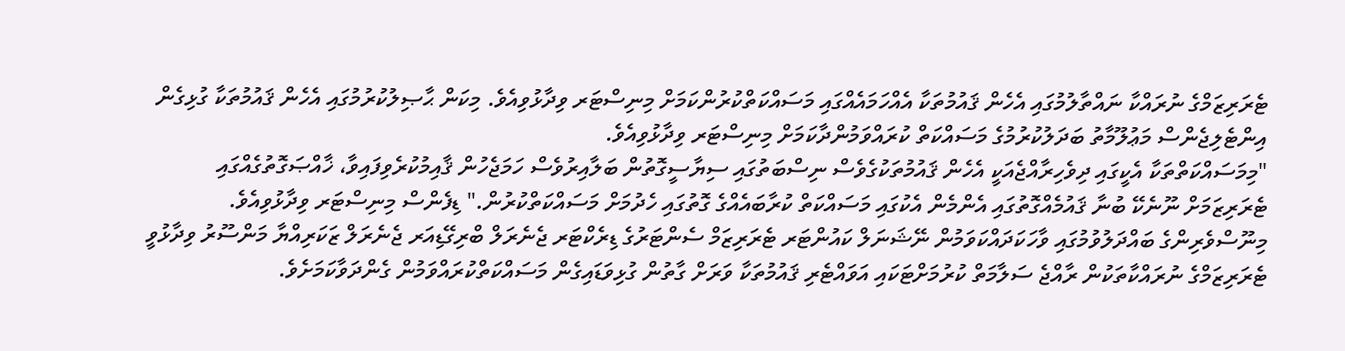ޓެރަރިޒަމްގެ ނުރައްކާ ނައްތާލުމުގައި އެހެން ޤައުމުތަކާ އެއްހަމައެއްގައި މަސައްކަތްކުރުންކަމަށް މިނިސްޓަރ ވިދާޅުވިއެވެ. މިކަން ޙާޞިލުކުރުމުގައި އެހެން ޤައުމުތަކާ ގުޅިގެން އިންޓެލިޖެންސް މަޢުލޫމާތު ބަދަލުކުރުމުގެ މަސައްކަތް ކުރައްވަމުންދާކަމަށް މިނިސްޓަރ ވިދާޅުވިއެވެ.
"މިމަސައްކަތްތަކާ އެކީގައި ދިވެހިރާއްޖެއަކީ އެހެން ޤައުމުތަކުގެވެސް ނިސްބަތުގައި ސިޔާސީގޮތުން ބަލާއިރުވެސް ހަމަޖެހުން ޤާއިމުކުރެވިފައިވާ، ޚާއްޞަގޮތުގެއްގައި ޓެރަރިޒަމަށް ނޫނެކޭ ބުނާ ޤައުމެއްގޮތުގައި އެންމެން އެކުގައި މަސައްކަތް ކުރާބައެއްގެ ގޮތުގައި ހެދުމަށް މަސައްކަތްކުރުން." ޑިފެންސް މިނިސްޓަރ ވިދާޅުވިއެވެ.
މިނޫސްވެރިންގެ ބައްދަލުވުމުގައި ވާހަކަދައްކަވަމުން ނޭޝަނަލް ކައުންޓަރ ޓެރަރިޒަމް ސެންޓަރުގެ ޑިރެކްޓަރ ޖެނެރަލް ބްރިގޭޑިއަރ ޖެނެރަލް ޒަކަރިއްޔާ މަންސޫރު ވިދާޅުވީ ޓެރަރިޒަމްގެ ނުރައްކާތަކުން ރާއްޖެ ސަލާމަތް ކުރުމަށްޓަކައި އަވައްޓެރި ޤައުމުތަކާ ވަރަށް ގާތުން ގުޅިވަޑައިގެން މަސައްކަތްކުރައްވަމުން ގެންދަވާކަމަށެވެ.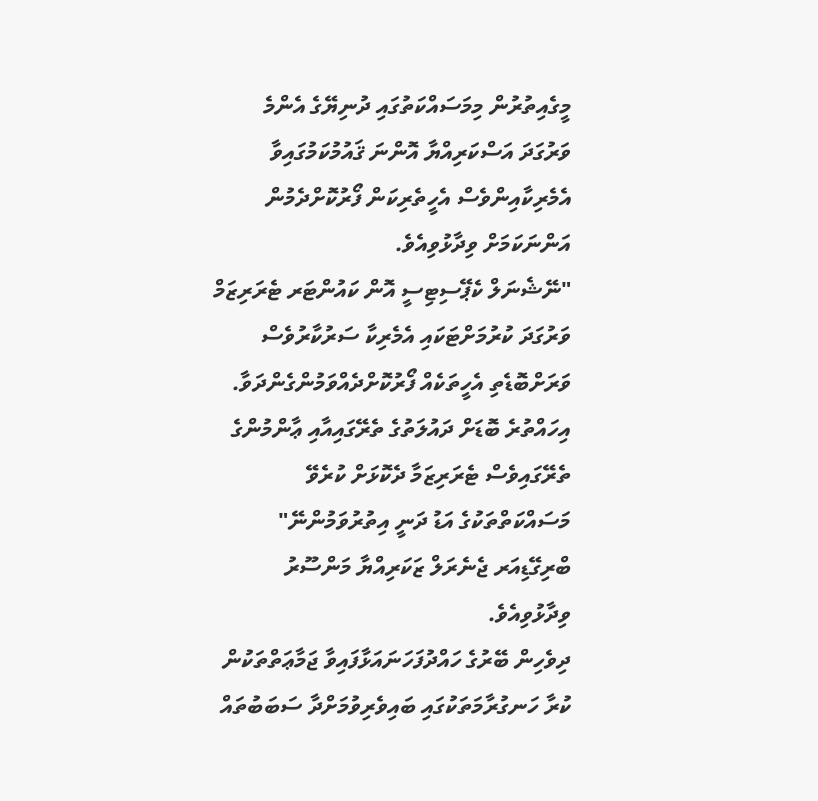މީގެއިތުރުން މިމަސައްކަތުގައި ދުނިޔޭގެ އެންމެ ވަރުގަދަ އަސްކަރިއްޔާ އޮންނަ ޤައުމުކަމުގައިވާ އެމެރިކާއިންވެސް އެހީތެރިކަން ފޯރުކޮށްދެމުން އަންނަކަމަށް ވިދާޅުވިއެވެ.
"ނޭޝެނަލް ކެޕޭސިޓިސީ އޮން ކައުންޓަރ ޓެރަރިޒަމް ވަރުގަދަ ކުރުމަށްޓަކައި އެމެރިކާ ސަރުކާރުވެސް ވަރަށްބޮޑެތި އެހީތަކެއް ފޯރުކޮށްދެއްވަމުންގެންދަވާ. އިހައްތުރެ ބޮޑަށް ދައުލަތުގެ ތެރޭގައިއާއި ޢާންމުންގެ ތެރޭގައިވެސް ޓެރަރިޒަމާ ދެކޮޅަށް ކުރެވޭ މަސައްކަތްތަކުގެ އަޑު ދަނީ އިތުރުވަމުންނޭ" ބްރިގޭޑިއަރ ޖެނެރަލް ޒަކަރިއްޔާ މަންސޫރު ވިދާޅުވިއެވެ.
ދިވެހިން ބޭރުގެ ހައްދުފަހަނައަޅާފައިވާ ޖަމާޢަތްތަކުން ކުރާ ހަނގުރާމަތަކުގައި ބައިވެރިވުމަށްދާ ސަބަބުތައް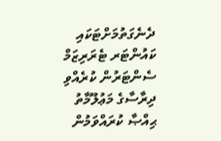ދެނެގަތުމަށްޓަކައި ކައުންޓަރ ޓެރަރިޒަމް ސެންޓަރުން ކުރެއްވި ދިރާސާގެ މަޢުލޫމާތު ޙިއްޞާ ކުރައްވަމުން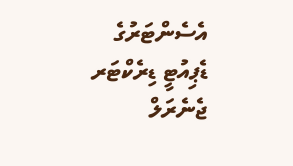އެސެންޓަރުގެ ޑެޕިއުޓީ ޑިރެކްޓަރ ޖެނެރަލް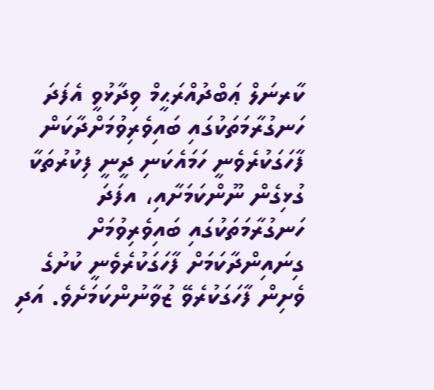ކާރނަލް ޢަބްދުއްރަޙީމް ވިދާޅުވީ އެފަދަ ހަނގުރާމަތަކުގައި ބައިވެރިވުމަށްދާކަން ފާހަގަކުރެވެނީ ހަމައެކަނި ދީނީ ފިކުރުތަކާ ގުޅިގެން ނޫންކަމަށާއި، އފަދަ ހަނގުރާމަތަކުގައި ބައިވެރިވުމަށް ގިނައިންދާކަމަށް ފާހަގަކުރެވެނީ ކުށުގެ ވެށިން ފާހަގަކުރެވޭ ޒުވާނުންކަމަށެވެ. އަދި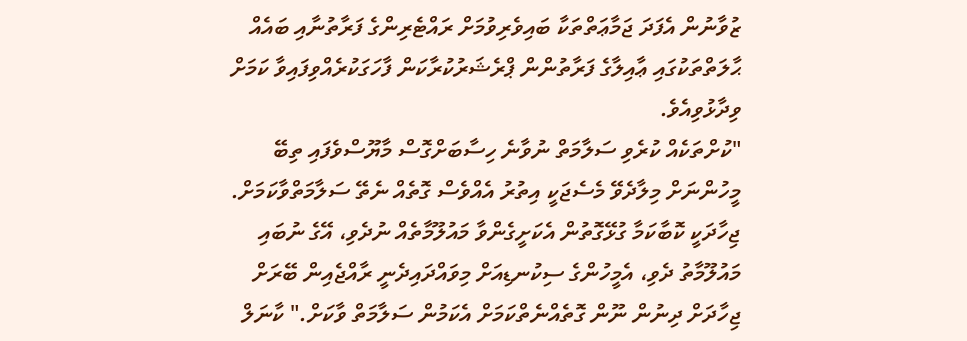ޒުވާނުން އެފަދަ ޖަމާޢަތްތަކާ ބައިވެރިވުމަށް ރައްޓެރިންގެ ފަރާތުނާއި ބައެއް ޙާލަތްތަކުގައި ޢާއިލާގެ ފަރާތުންން ޕްރެޝަރުކުރާކަން ފާހަގަކުރެއްވިފައިވާ ކަމަށް ވިދާޅުވިއެވެ.
"ކުށްތަކެއް ކުރެވި ސަލާމަތް ނުވާނެ ހިސާބަށްގޮސް މާޔޫސްވެފައި ތިބޭ މީހުންނަށް މިލާދެވޭ މެސެޖަކީ އިތުރު އެއްވެސް ގޮތެއް ނެތޭ ސަލާމަތްވާކަމަށް. ޖިހާދަކީ ކޮބާކަމާ ގުޅޭގޮތުން އެކަށީގެންވާ މައުލޫމާތެއް ނުދެވި، އޭގެ ނުބައި މައުލޫމާތު ދެވި، އެމީހުންގެ ސިކުނޑިއަށް މިވައްދައިދެނީ ރާއްޖެއިން ބޭރަށް ޖިހާދަށް ދިނުން ނޫން ގޮތެއްނެތްކަމަށް އެކަމުން ސަލާމަތް ވާކަށް." ކާނަލް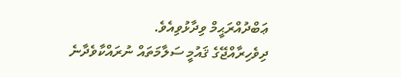ޢަބްދުއްރަޙީމް ވިދާޅުވިއެވެ.
ދިވެހިރާއްޖޭގެ ޤައުމީ ސަލާމަތައް ނުރައްކާވެދާނެ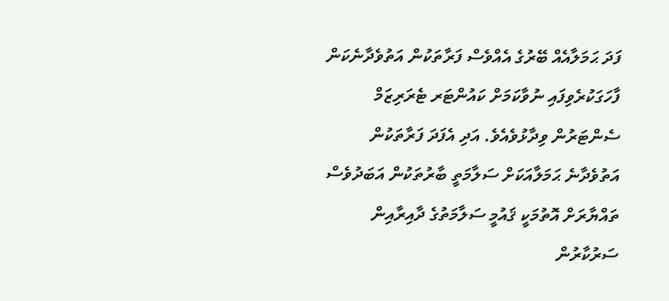ފަދަ ޙަމަލާއެއް ބޭރުގެ އެއްވެސް ފަރާތަކުން އަތުވެދާނެކަން ފާހަގަކުރެވިފައި ނުވާކަމަށް ކައުންޓަރ ޓެރަރިޒަމް ސެންޓަރުން ވިދާޅުވެއެވެ. އަދި އެފަދަ ފަރާތަކުން އަތުވެދާނެ ޙަމަލާއަކަށް ސަލާމަތީ ބާރުތަކުން އަބަދުވެސް ތައްޔާރަށް އޮތުމަކީ ޤައުމީ ސަލާމަތުގެ ދާއިރާއިން ސަރުކާރުން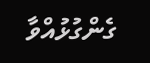ގެންގުޅުއްވާ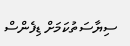ސިޔާސަތުކަމަށް ޑިފެންސް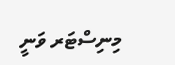މިނިސްޓަރ ވަނީ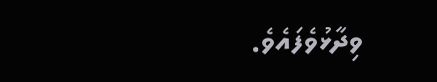ވިދާޅުވެފައެވެ.